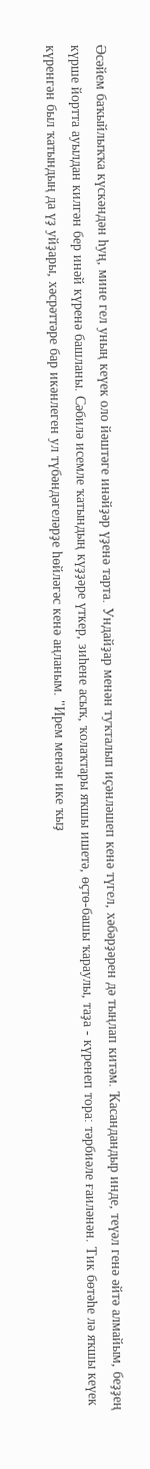Әсәйем баҡыйлыҡҡа күскәндән һуң, мине гел уның кеүек оло йәштәге инәйҙәр үҙенә тарта. Ундайҙар менән туҡталып иҫәнләшеп кенә түгел, хәбәрҙәрен дә тыңлап китәм. Ҡасандандыр инде, теүәл генә әйтә алмайым, беҙҙең күрше йортта ауылдан килгән бер инәй күренә башланы. Сәбилә исемле ҡатындың күҙҙәре үткер, зиһене асыҡ, ҡолаҡтары яҡшы ишетә, өҫтө-башы ҡараулы, таҙа - күренеп тора: тәрбиәле ғаиләнән. Тик бөтәһе лә яҡшы кеүек күренгән был ҡатындың да үҙ уйҙары, хәсрәттәре бар икәнлеген ул түбәндәгеләрҙе һөйләгәс кенә аңланым. "Ирем менән ике ҡыҙ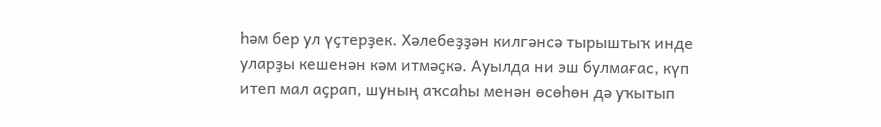һәм бер ул үҫтерҙек. Хәлебеҙҙән килгәнсә тырыштыҡ инде уларҙы кешенән кәм итмәҫкә. Ауылда ни эш булмағас, күп итеп мал аҫрап, шуның аҡсаһы менән өсөһөн дә уҡытып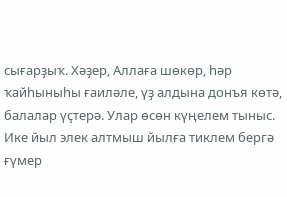сығарҙыҡ. Хәҙер, Аллаға шөкөр, һәр ҡайһыныһы ғаиләле, үҙ алдына донъя көтә, балалар үҫтерә. Улар өсөн күңелем тыныс. Ике йыл элек алтмыш йылға тиклем бергә ғүмер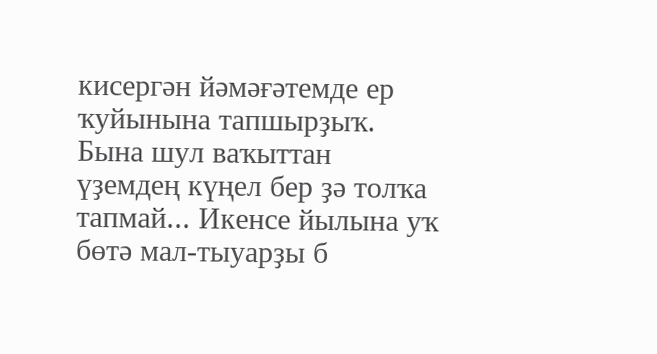кисергән йәмәғәтемде ер ҡуйынына тапшырҙыҡ. Бына шул ваҡыттан үҙемдең күңел бер ҙә толҡа тапмай... Икенсе йылына уҡ бөтә мал-тыуарҙы б